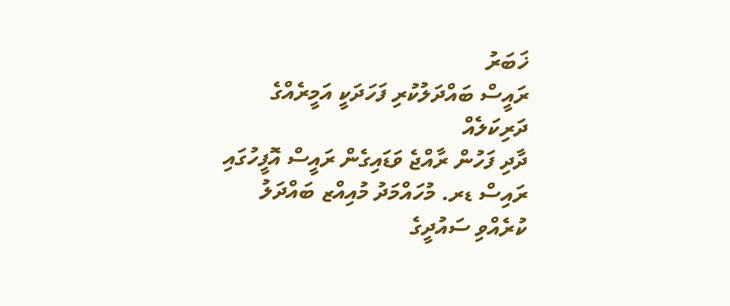ޚަބަރު
ރައީސް ބައްދަލުކުރި ފަހަދަކީ އަމީރެއްގެ ދަރިކަލެއް
ދާދި ފަހުން ރާއްޖެ ވަޑައިގެން ރައީސް އޮފީހުގައި ރައިސް ޑރ. މުހައްމަދު މުއިއްޒ ބައްދަލު ކުރެއްވި ސައުދީގެ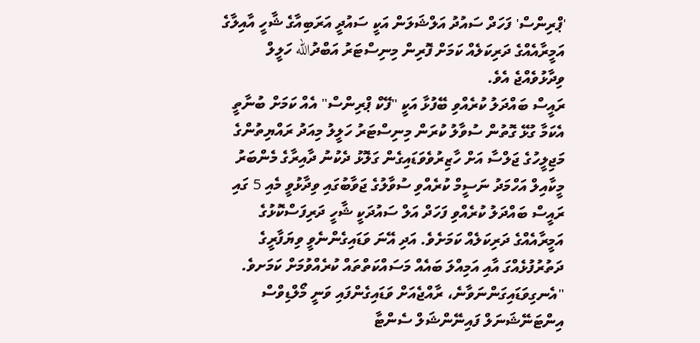'ޕްރިންސް' ފަހަދް ސައުދު އަލްޝަލަން އަކީ ސައުދީ އަރަބިއާގެ ޝާހީ އާއިލާގެ އަމީރާއެއްގެ ދަރިކަލެއް ކަމަށް ފޮރިން މިނިސްޓަރު އަބްދުالله ހަލީލް ވިދާޅުވެއްޖެ އެވެ.
ރައީސް ބައްދަލު ކުރެއްވި ބޭފުޅާ އަކީ "ފޭކް ޕްރިންސް" އެއް ކަމަށް ބުނާތީ އެކަމާ ގުޅޭ ގޮތުން ސުވާލު ކުރަން މިނިސްޓަރު ހަލީލު މިއަދު ރައްޔިތުންގެ މަޖިލީހުގެ ޖަލްސާ އަށް ހާޒިރުވެވަޑައިގެން ގަލޮޅު ދެކުނު ދާއިރާގެ މެންބަރު މީކާއިލް އަހްމަދު ނަސީމް ކުރެއްވި ސުވާލުގެ ޖަވާބުގައި ވިދާޅުވީ މެއި 5 ގައި ރައީސް ބައްދަލު ކުރެއްވި ފަހަދް އަލް ސައުދަކީ ޝާހީ ދަރިފަސްކޮޅުގެ އަމީރާއެއްގެ ދަރިކަލެއް ކަމަށެވެ. އަދި އޭނަ ވަޑައިގެންނެވީ ވިޔަފާރީގެ ދަތުރުފުޅެއްގަ އާއި އަމިއްލަ ބައެއް މަސައްކަތްތައް ކުރެއްވުމަށް ކަމަށވެ.
"އެނގިވަޑައިގަންނަވާނެ، ރާއްޖެއަށް ވަޑައިގެންފައި ވަނީ މޯލްޑިވްސް އިންޓަނޭޝަނަލް ފައިނޭންޝަލް ސެންޓާ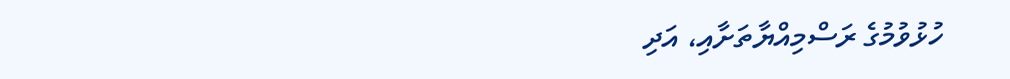ހުޅުވުމުގެ ރަސްމިއްޔާތަށާއި، އަދި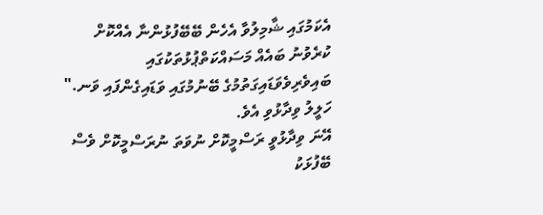އެކަމުގައި ޝާމިލުވާ އެހެން ބޭބޭފުޅުންނާ އެއްކޮށް ކުރެވުނު ބައެއް މަސައްކަތްޕުޅުތަކުގައި ބައިވެރިވެވަޑައިގަތުމުގެ ބޭނުމުގައި ވަޑައިގެންފައި ވަނ." ހަލީލު ވިދާޅުވި އެވެ.
އޭނަ ވިދާޅުވީ ރަސްމީކޮށް ނުވަތަ ނުރަސްމީކޮށް ވެސް ބޭފުޅަކު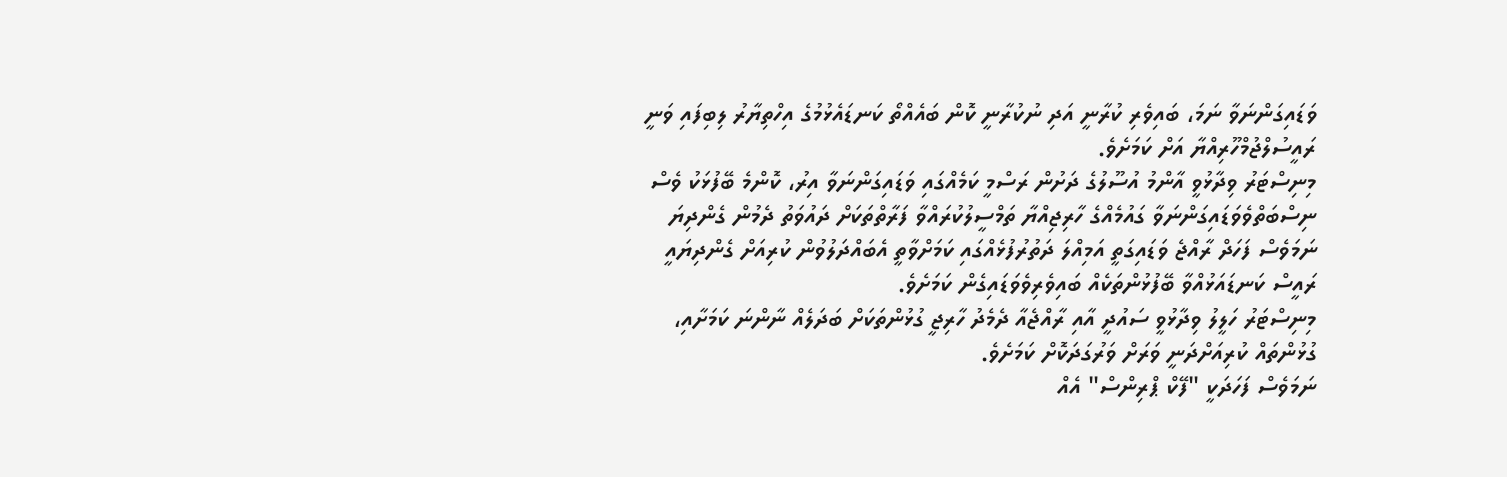ވަޑައިގަންނަވާ ނަމަ، ބައިވެރި ކުރާނީ އަދި ނުކުރާނީ ކޮން ބައެއްތޯ ކަނޑައެޅުމުގެ އިހްތިޔާރު ލިބިފައި ވަނީ ރައީސުލްޖުމްހޫރިއްޔާ އަށް ކަމަށެވެ.
މިނިސްޓަރު ވިދާޅުވީ އާންމު އުސޫލުގެ ދަށުން ރަސްމީ ކަމެއްގައި ވަޑައިގަންނަވާ އިރު، ކޮންމެ ބޭފުޅަކު ވެސް ނިސްބަތްވެވަޑައިގަންނަވާ ގައުމެއްގެ ހާރިޖިއްޔާ ތަމްސީލުކުރައްވާ ފަރާތްތަކަށް ދައުވަތު ދެމުން ގެންދިޔަ ނަމަވެސް ފަހަދް ރާއްޖެ ވަޑައިގަތީ އަމިއްލަ ދަތުރުފުޅެއްގައި ކަމަށްވާތީ އެބައްދަލުވުން ކުރިއަށް ގެންދިޔައީ ރައީސް ކަނޑައަޅުއްވާ ބޭފުޅުންތަކެއް ބައިވެރިވެވަޑައިގެން ކަމަށެވެ.
މިނިސްޓަރު ހަލީލު ވިދާޅުވީ ސައުދީ އާއި ރާއްޖެއާ ދެމެދު ހާރިޖީ ގުޅުންތަކަށް ބަދަލެއް ނާންނަ ކަމަށާއި، ގުޅުންތައް ކުރިއަށްދަނީ ވަރަށް ވަރުގަދަކޮށް ކަމަށެވެ.
ނަމަވެސް ފަހަދަކީ "ފޭކް ޕްރިންސް" އެއް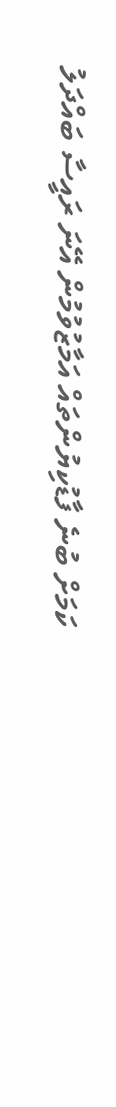ކަމަށް ބުނެ ފާޑުކިޔުންތައް އަމާޒުވުމުން އޭނަ ރައީސާ ބައްދަލު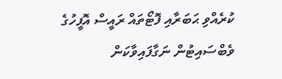ކުރެއްވި ޙަބަރާއި ފޮޓޯތައް ރައީސް އޮފީހުގެ ވެބްސައިޓުން ނަގާފައިވާކަން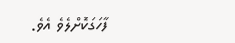ފާހަގަކޮށްލެވެ އެވެ.